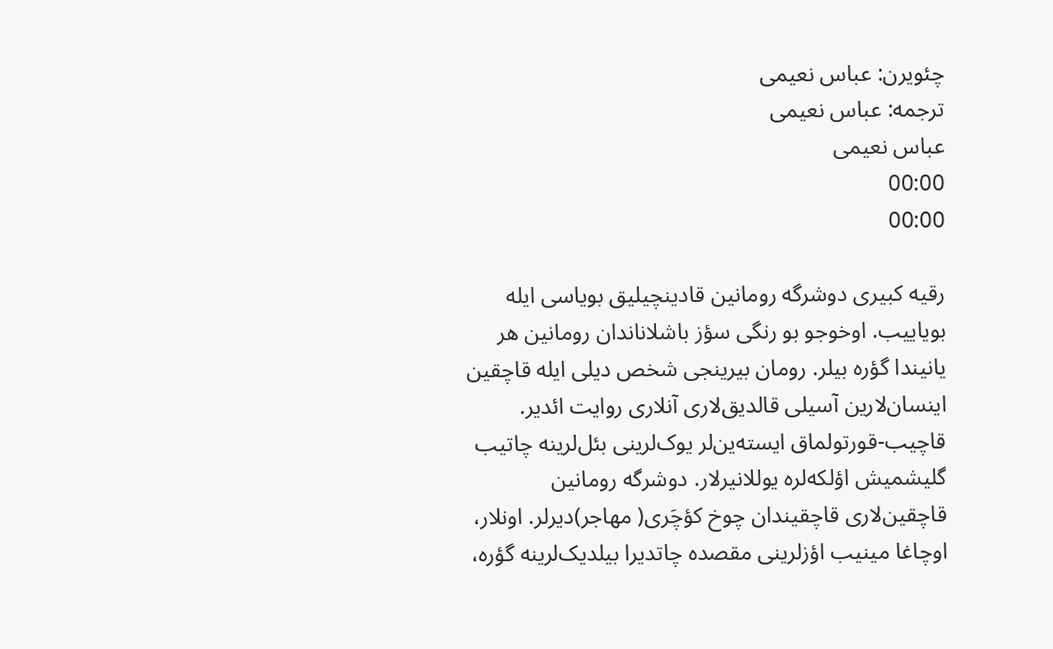چئویرن: عباس نعیمی
ترجمه: عباس نعیمی
عباس نعیمی
00:00
00:00

رقیه کبیری دوشرگه رومانین قادینچیلیق بویاسی ایله بویاییب. اوخوجو بو رنگی سؤز باشلاناندان رومانین هر یانیندا گؤره بیلر. رومان بیرینجی شخص دیلی ایله قاچقین اینسان‌لارین آسیلی قالدیق‌لاری آنلاری روایت ائدیر. قاچیب-قورتولماق ایسته‌ین‌لر یوک‌لرینی بئل‌لرینه چاتیب گلیشمیش اؤلکه‌لره یوللانیرلار. دوشرگه رومانین قاچقین‌لاری قاچقیندان چوخ کؤچَری( مهاجر)دیرلر. اونلار، اوچاغا مینیب اؤزلرینی مقصده چاتدیرا بیلدیک‌لرینه گؤره،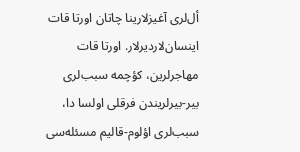أل‌لری آغیزلارینا چاتان‌ اورتا قات اینسان‌لاردیرلار. اورتا قات مهاجرلرین، کؤچمه سبب‌لری بیر-بیرلریندن فرقلی اولسا دا، سبب‌لری اؤلوم-قالیم مسئله‌سی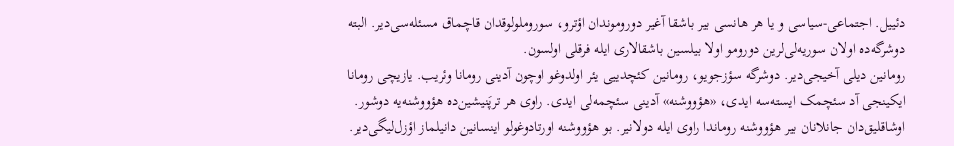دئییل. اجتماعی-سیاسی و یا هر هانسی بیر باشقا آغیر دوروموندان اؤترو، سوروملولوقدان قاچماق مسئله‌سی‌دیر. البته دوشرگه‌ده اولان سوریه‌لی‌لرین دورومو اولا بیلسین باشقالاری ایله فرقلی اولسون.
رومانین دیلی آخیجی‌دیر. دوشرگه سؤزجویو، رومانین کئچدییی یئر اولدوغو اوچون آدینی رومانا وئریب. یازیچی رومانا ایکینجی آد سئچمک ایسته‌سه ایدی، «هؤووشنه» آدینی سئچمه‌لی ایدی. راوی‌ هر ترپَنیشین‌ده هؤووشنه‌یه دوشور. اوشاقلیق‌دان جانلانان بیر هؤووشنه روماندا راوی ایله دولانیر. بو هؤووشنه اورتادوغولو اینسانین دانیلماز اؤزل‌لیگی‌دیر.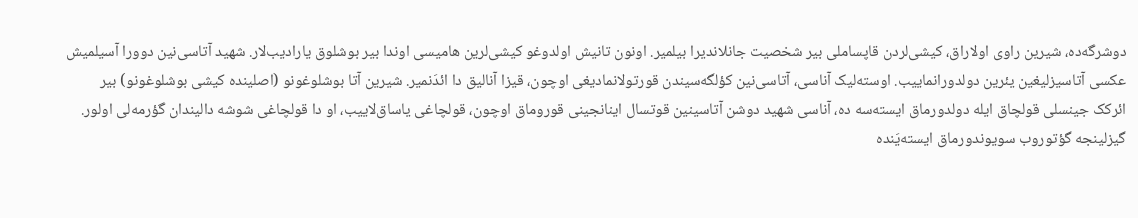دوشرگه‌ده، شیرین راوی اولاراق، کیشی‌لردن قاپساملی بیر شخصیت جانلاندیرا بیلمیر. اونون تانیش اولدوغو کیشی‌لرین هامیسی اوندا بیر بوشلوق یارادیب‌لار. شهید آتاسی‌نین دوورا آسیلمیش عکسی آتا‌سیزلیغین یئرین دولدورانماییب. اوسته‌لیک آناسی، آتاسی‌نین کؤلگه‌سیندن قورتولانمادیغی اوچون، قیزا آنالیق دا ائدَنمیر. شیرین آتا بوشلوغونو (اصلینده کیشی بوشلوغونو) بیر ائرکک جینسلی قولچاق ایله دولدورماق ایسته‌سه ده، آناسی شهید دوشن آتاسینین قوتسال اینانجینی قوروماق اوچون، قولچاغی یاساق‌لاییب، او دا قولچاغی شوشه دالیندان گؤرمه‌لی اولور. گیزلینجه گؤتوروب سویوندورماق ایسته‌یَنده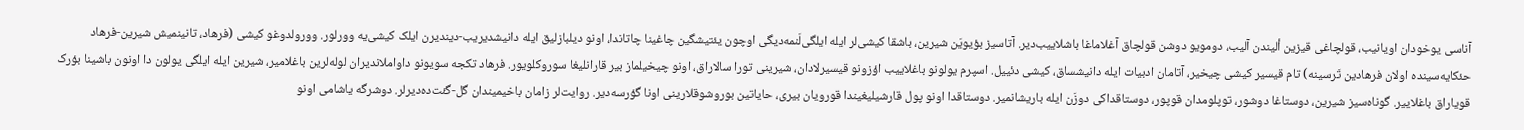آناسی یوخودان اویانیب، قولچاغی قیزین ألیندن آلیب، دومویو دوشن قولچاق آغلاماغا باشلاییب‌دیر. آتاسیز بؤیویَن شیرین، باشقا کیشی‌لر ایله ایلگی‌لَنمه‌دیگی اوچون یئتیشگین چاغینا چاتاندا، اونو دیلبازلیق ایله دانیشدیریب-دیندیرن ایلک کیشی‌یه وورلور. وورولدوغو کیشی (فرهاد، تانینمیش شیرین-فرهاد حئکایه‌سینده اولان فرهادین تَرسینه) تام قیسیر کیشی چیخیر، آتامان ادبیات ایله دانیشساق، کیشی‌ دئییل. اسپرم یولونو باغلاییب اؤزونو قیسیرلادان، شیرینی تورا سالاراق، اونو چیخیلماز بیر قارانلیغا سوروکلویور. فرهاد تکجه سویونو داواملاندیران لوله‌لرین باغلامیر، شیرین ایله ایلگی یولون دا اونون باشینا بؤرک قویاراق باغلاییر. گوناه‌سیز شیرین، دوستاغا دوشور، توپلومدان قوپور، دوستاقداکی دوزَن ایله باریشانمیر. دوستاقدا اونو پول قارشیلیغیندا قورویان بیری، حایاتین بوروشوقلارینی اونا گؤرسه‌دیر. روایت‌لر زامان باخیمیندان گل-گئت‌ده‌دیرلر. دوشرگه یاشامی اونو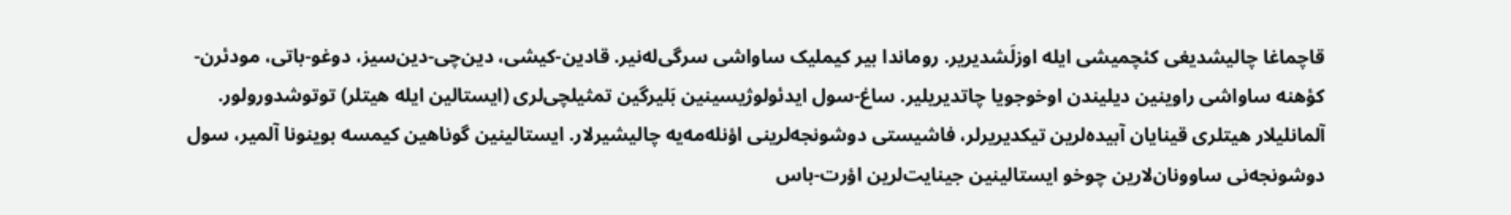قاچماغا چالیشدیغی کئچمیشی ایله اوزلَشدیریر. روماندا بیر کیملیک ساواشی سرگی‌له‌نیر. قادین-کیشی، دین‌چی-دین‌سیز، دوغو-باتی، مودئرن-کؤهنه ساواشی راوینین دیلیندن اوخوجویا چاتدیریلیر. ساغ-سول ایدئولوژیسینین بَلیرگین تمثیلچی‌لری (ایستالین ایله هیتلر) توتوشدورولور. آلمانلیلار هیتلری قینایان آبیده‌لرین تیکدیریرلر، فاشیستی دوشونجه‌لرینی اؤنله‌مه‌یه چالیشیرلار. ایستالینین گوناهین کیمسه بوینونا آلمیر، سول دوشونجه‌نی ساوونان‌لارین چوخو ایستالینین جینایت‌لرین اؤرت-باس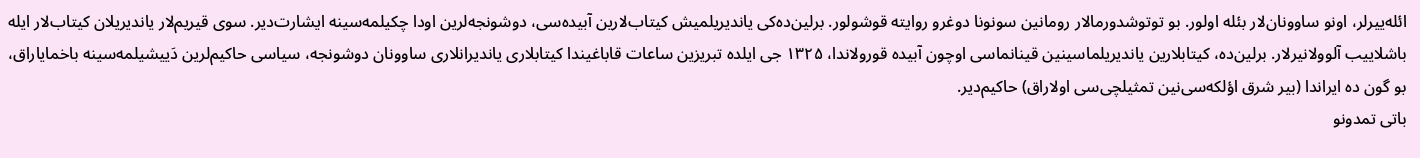ائله‌ییرلر، اونو ساوونان‌لار بئله اولور. بو توتوشدورمالار رومانین سونونا دوغرو روایته قوشولور. برلین‌ده‌کی یاندیریلمیش کیتاب‌لارین آبیده‌سی، دوشونجه‌لرین اودا چکیلمه‌سینه ایشارت‌دیر. سوی قیریم‌لار یاندیریلان کیتاب‌لار ایله باشلاییب آلوولانیرلار. برلین‌ده، کیتابلارین یاندیریلماسینین قینانماسی اوچون آبیده‌ قورولاندا، ۱۳۲۵ جی ایلده تبریزین ساعات قاباغیندا کیتابلاری یاندیرانلاری ساوونان دوشونجه،‌ سیاسی حاکیم‌لرین دَییشیلمه‌سینه باخمایاراق، بو گون ده ایراندا (بیر شرق اؤلکه‌سی‌نین تمثیلچی‌سی اولاراق) حاکیم‌دیر.
باتی تمدونو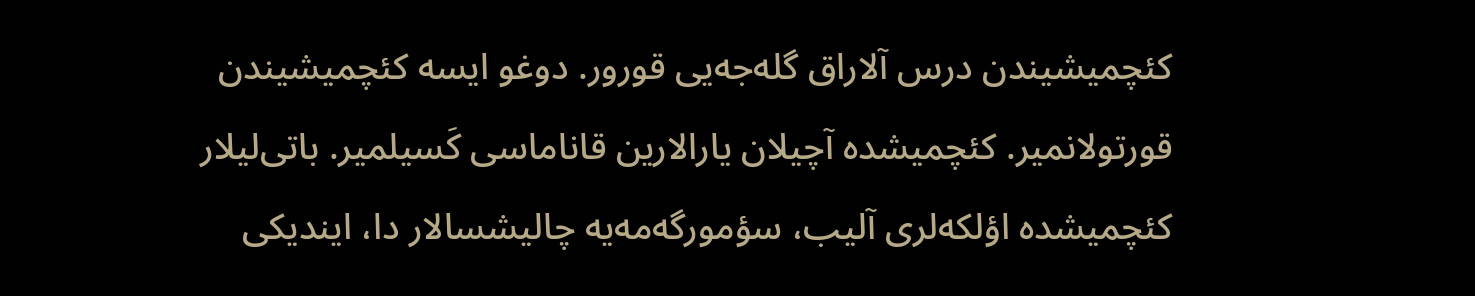کئچمیشیندن درس آلاراق گله‌جه‌یی قورور. دوغو ایسه کئچمیشیندن قورتولانمیر. کئچمیشده آچیلان یارالارین قاناماسی کَسیلمیر. باتی‌لیلار کئچمیشده اؤلکه‌لری آلیب، سؤمورگه‌مه‌یه چالیشسالار دا، ایندیکی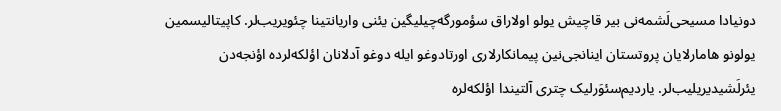دونیادا مسیحی‌لَشمه‌نی بیر قاچیش یولو اولاراق سؤمورگه‌چیلیگین یئنی واریانتینا چئویریب‌لر. کاپیتالیسمین یولونو هامارلایان پروتستان اینانجی‌نین پیمانکارلاری اورتادوغو ایله دوغو آدلانان اؤلکه‌لرده اؤنجه‌دن یئرلَشیدیریلیب‌لر. یاردیم‌سئوَرلیک چتری آلتیندا اؤلکه‌لره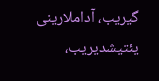گیریب، آداملارینی یئتیشدیریب،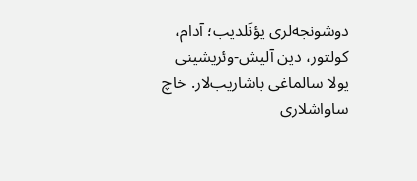دوشونجه‌لری یؤنَلدیب؛ آدام، کولتور، دین آلیش-وئریشینی یولا سالماغی باشاریب‌لار. خاچ ساواشلاری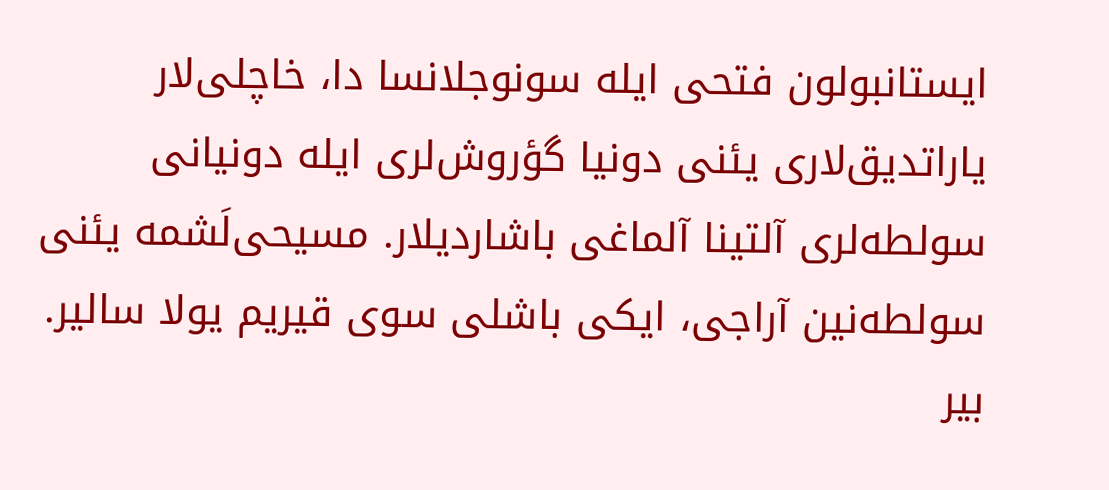ایستانبولون فتحی ایله سونوجلانسا دا، خاچلی‌لار یاراتدیق‌لاری یئنی دونیا گؤروش‌لری ایله دونیانی سولطه‌لری آلتینا آلماغی باشاردیلار. مسیحی‌لَشمه‌ یئنی سولطه‌نین آراجی، ایکی باشلی سوی قیریم یولا سالیر. بیر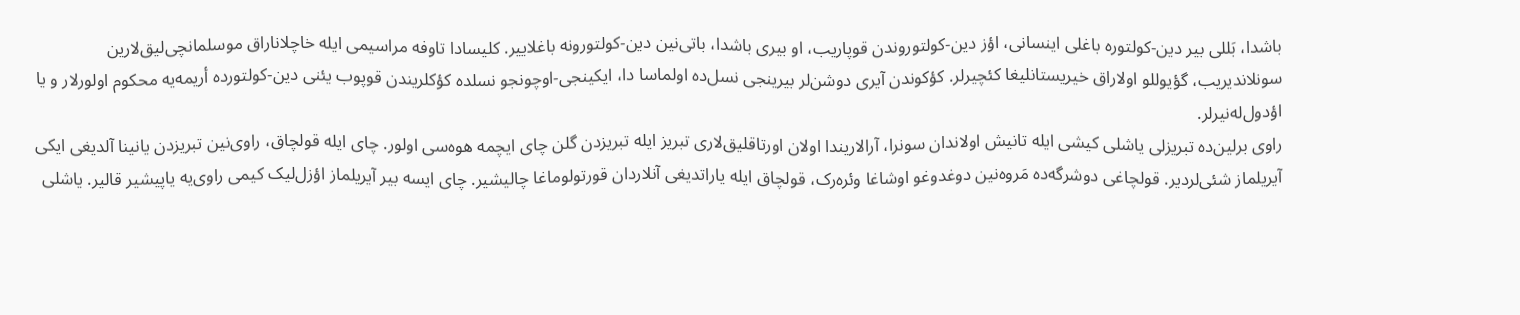باشدا، بَللی بیر دین-کولتوره باغلی اینسانی، اؤز دین-کولتوروندن قوپاریب، او بیری باشدا، باتی‌نین دین-کولتورونه باغلاییر. کلیسادا تاوفه مراسیمی ایله خاچلاناراق موسلمانچی‌لیق‌لارین سونلاندیریب، گؤیوللو اولاراق خیریستانلیغا کئچیرلر. کؤکوندن آیری دوشن‌لر بیرینجی نسل‌ده اولماسا دا، ایکینجی-اوچونجو نسلده کؤکلریندن قوپوب یئنی دین-کولتورده أریمه‌یه محکوم اولورلار و یا اؤدول‌له‌نیرلر.
راوی برلین‌ده تبریزلی یاشلی کیشی ایله تانیش اولاندان سونرا، آرالاریندا اولان اورتاقلیق‌لاری تبریز ایله تبریزدن گلن چای ایچمه هوه‌سی اولور. چای ایله قولچاق، راوی‌نین تبریزدن یانینا آلدیغی ایکی آیریلماز شئی‌لر‌دیر. قولچاغی دوشرگه‌ده مَروه‌نین دوغدوغو اوشاغا وئره‌رک، قولچاق ایله یاراتدیغی آنلاردان قورتولوماغا چالیشیر. چای ایسه بیر آیریلماز اؤزل‌لیک کیمی راوی‌یه یاپیشیر قالیر. یاشلی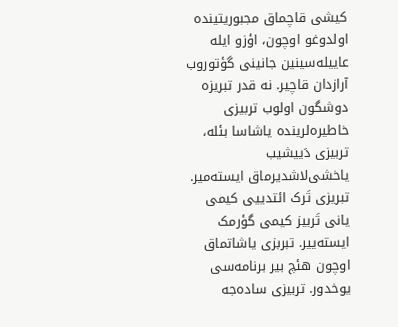کیشی قاچماق مجبوریتینده اولدوغو اوچون، اؤزو ایله عاییله‌سینین جانینی گؤتوروب آرازدان قاچیر. نه قدر تبریزه دوشگون اولوب تربیزی خاطیره‌لرینده یاشاسا بئله، تربیزی دَییشیب یاخشی‌لاشدیرماق ایسته‌میر. تبریزی تَرک ائتدییی کیمی یانی تَربیز کیمی گؤرمک ایسته‌ییر. تبربزی یاشاتماق اوچون هئچ بیر برنامه‌سی یوخدور. تربیزی ساده‌جه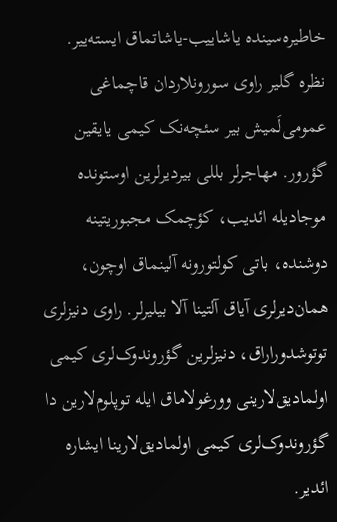خاطیره‌سینده یاشاییب-یاشاتماق ایسته‌ییر.
نظره گلیر راوی سورونلاردان قاچماغی عمومی‌لَمیش بیر سئچه‌نک کیمی یایقین گؤرور. مهاجرلر بللی بیر‌دیرلرین اوستونده موجادیله ائدیب، کؤچمک مجبوریتینه دوشنده، باتی کولتورونه آلینماق اوچون، همان‌دیرلری آیاق آلتینا آلا بیلیرلر. راوی دنیزلری توتوشدوراراق، دنیزلرین گؤروندوک‌لری کیمی اولمادیق‌لارینی وورغولاماق ایله توپلوم‌لارین دا گؤروندوک‌لری کیمی اولمادیق‌لارینا ایشاره ائدیر.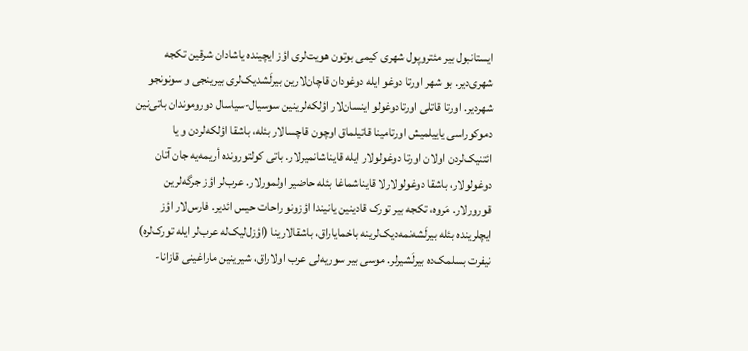ایستانبول بیر مئتروپول شهری کیمی بوتون هویت‌لری اؤز ایچینده یاشادان شرقین تکجه شهری‌دیر. بو شهر اورتا دوغو ایله دوغودان قاچان‌لارین بیرلَشدیک‌لری بیرینجی و سونونجو شهر‌دیر. اورتا قاتلی اورتادوغولو اینسان‌لار اؤلکه‌لرینین سوسیال-سیاسال دوروموندان باتی‌نین دموکوراسی یاییلمیش اورتامینا قاتیلماق اوچون قاچسالار بئله، باشقا اؤلکه‌لردن و یا ائتنیک‌لردن اولان اورتا دوغولولار ایله قایناشانمیرلار. باتی کولتورونده أریمه‌یه جان آتان دوغولولار، باشقا دوغولولارلا قایناشماغا بئله حاضیر اولمورلار. عرب‌لر اؤز جرگه‌لرین قورورلار. مَروه، تکجه بیر تورک قادینین یانیندا اؤزونو راحات حیس ائدیر. فارس‌لار اؤز ایچلرینده بئله بیرلَشه‌نمه‌دیک‌لرینه باخمایاراق، باشقالارینا (اؤزل‌لیک‌له عرب‌لر ایله تورک‌لره) نیفرت بسلمک‌ده بیرلَشیرلر. موسی بیر سوریه‌لی عرب اولاراق، شیرینین ماراغینی قازانا-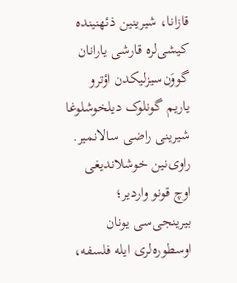قازانا، شیرینین ذئهنینده کیشی‌لره قارشی یارانان گووَن‌سیزلیکدن اؤترو یاریم گونلوک دیلخوشلوغا شیرینی راضی سالانمیر.
راوی‌نین خوشلاندیغی اوچ قونو واردیر؛ بیرینجی‌سی یونان اوسطوره‌لری ایله فلسفه،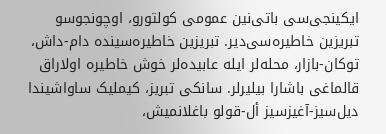ایکینجی‌سی باتی‌نین عمومی کولتورو، اوچونجوسو تبریزین خاطیره‌سی‌دیر. تبریزین خاطیره‌سینده دام-داش، توکان-بازار، محله‌لر ایله عابیده‌لر خوش خاطیره اولاراق قالماغی باشارا بیلیرلر. سانکی تبریز، کیملیک ساواشیندا دیل‌سیز-آغیزسیز أل-قولو باغلانمیش،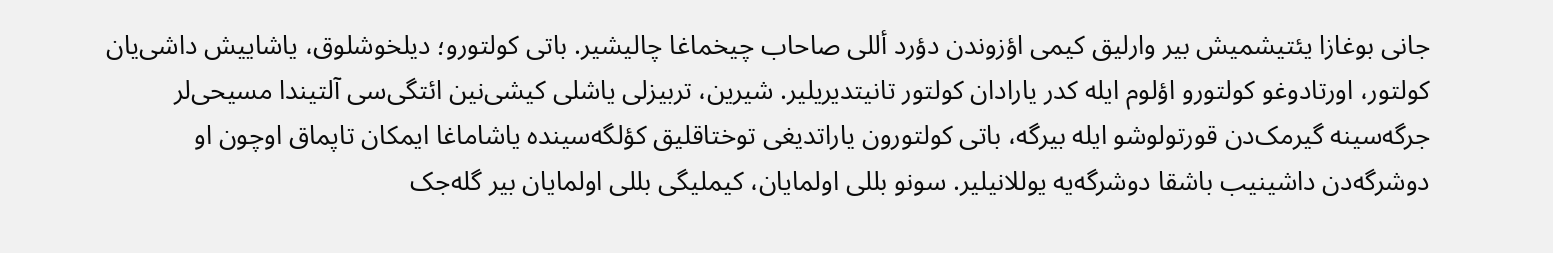جانی بوغازا یئتیشمیش بیر وارلیق کیمی اؤزوندن دؤرد أللی صاحاب چیخماغا چالیشیر. باتی کولتورو؛ دیلخوشلوق، یاشاییش داشی‌یان کولتور، اورتادوغو کولتورو اؤلوم ایله کدر یارادان کولتور تانیتدیریلیر. شیرین، تربیزلی یاشلی کیشی‌نین ائتگی‌سی آلتیندا مسیحی‌لر جرگه‌سینه گیرمک‌دن قورتولوشو ایله بیرگه، باتی کولتورون یاراتدیغی توختاقلیق کؤلگه‌سینده یاشاماغا ایمکان تاپماق اوچون او دوشرگه‌دن داشینیب باشقا دوشرگه‌یه یوللانیلیر. سونو بللی اولمایان، کیملیگی بللی اولمایان بیر گله‌جک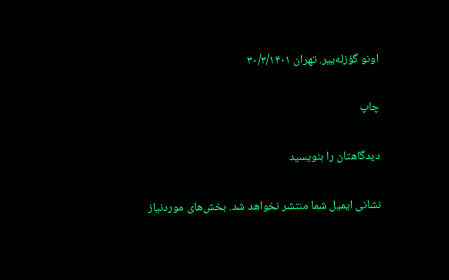اونو گؤزله‌ییر. تهران ۳۰/۳/۱۴۰۱

چاپ

دیدگاهتان را بنویسید

نشانی ایمیل شما منتشر نخواهد شد. بخش‌های موردنیاز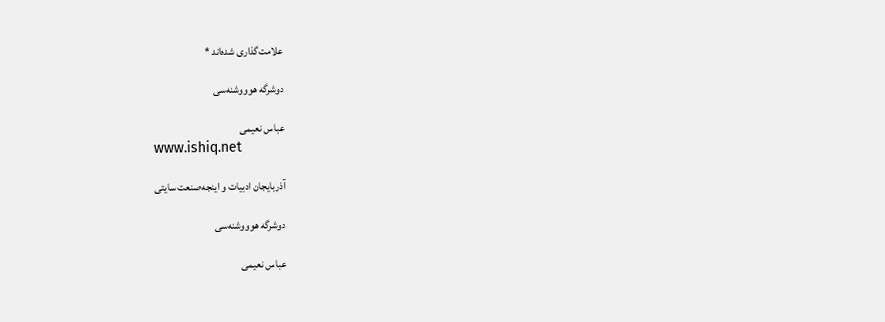علامت‌گذاری شده‌اند *

دوشرگه هوووشنه‌سی

عباس نعیمی
www.ishiq.net

آذربایجان ادبیات و اینجه‌صنعت سایتی

دوشرگه هوووشنه‌سی

عباس نعیمی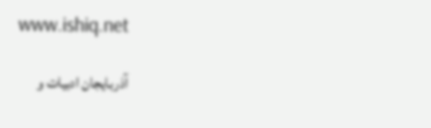www.ishiq.net

آذربایجان ادبیات و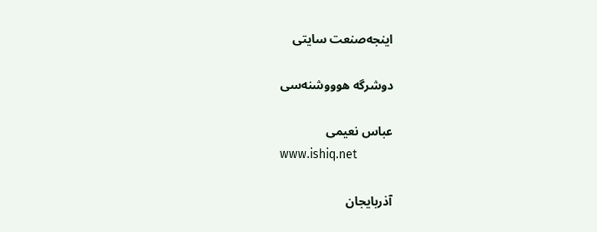اینجه‌صنعت سایتی

دوشرگه هوووشنه‌سی

عباس نعیمی
www.ishiq.net

آذربایجان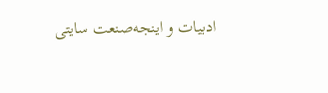ادبیات و اینجه‌صنعت سایتی